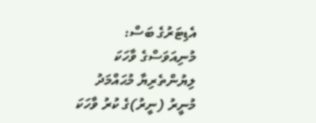އެޑިޓަރުގެ ބަސް:
މުނިއަވަސްގެ ވާހަކަ ލިޔުންތެރިޔާ މުޙައްމަދު މުނީރު (ނީރު)ގެ ކުރު ވާހަކަ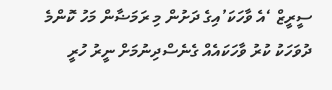ސީރީޒް ‘އެ ވާހަކަ’އިގެ ދަށުން މި ރަމަޟާން މަހު ކޮންމެ ދުވަހަކު ކުރު ވާހަކައެއް ގެނެސްދިނުމަށް ނީރު ހުރީ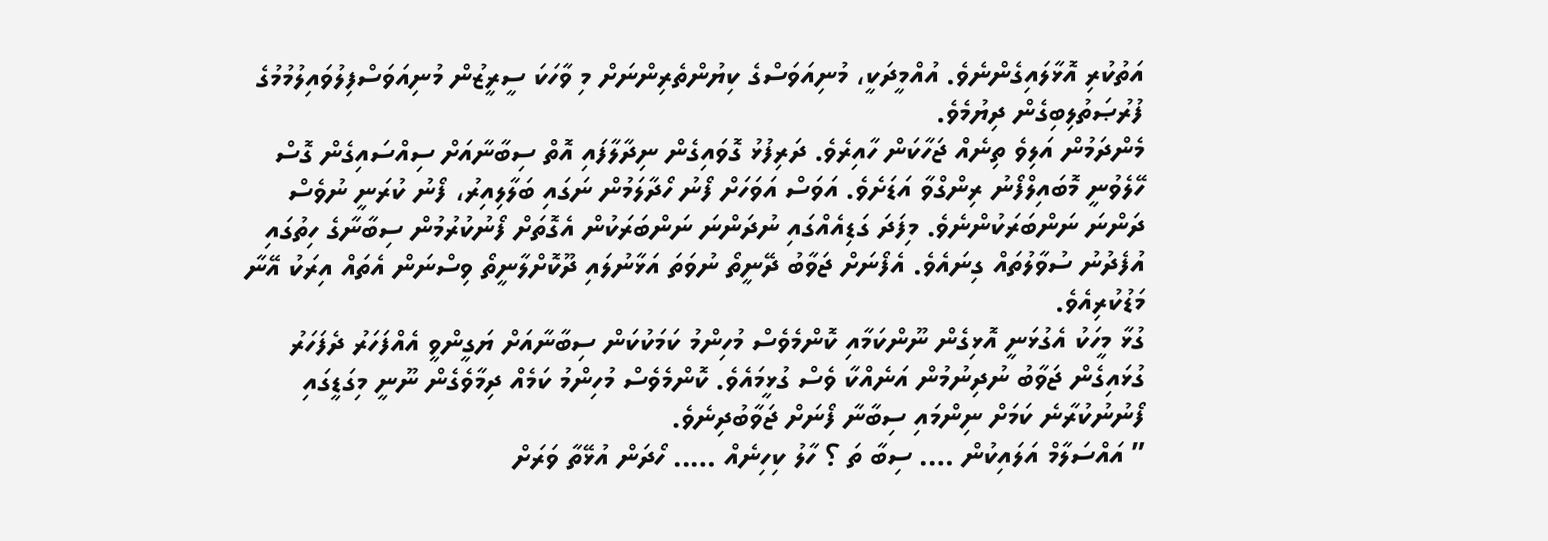އަތުކުރި އޮޅާލައިގެންނެވެ. އުއްމީދަކީ، މުނިއަވަސްގެ ކިޔުންތެރިންނަށް މި ވާހަކަ ސީރީޒުން މުނިއަވަސްފިލުވައިލުމުމުގެ ފުރުޞަތުލިބިގެން ދިޔުމެވެ.
މެންދަމުން އަލިވެ ތިނެއް ޖަހާކަން ހާއިރެވެ. ދަރިފުޅު ގޮވައިގެން ނިދާލާފައި އޮތް ސިބާނާއަށް ސިއްސައިގެން ގޮސް ހޭލެވުނީ މޮބައިލްފޯނު ރިންގްވާ އަޑަށެވެ. އަވަސް އަވަހަށް ފޯނު ހޯދާލަމުން ނަގައި ބަލާލިއިރު، ފޯނު ކުރަނީ ނުވެސް ދަންނަ ނަންބަރަކުންނެވެ. މިފަދަ ގަޑިއެއްގައި ނުދަންނަ ނަންބަރަކުން އެގޮތަށް ފޯނުކުރުމުން ސިބާނާގެ ހިތުގައި އުފެދުނު ސުވާލުތައް ގިނައެވެ. އެފޯނަށް ޖަވާބު ދޭނީތޯ ނުވަތަ އަޅާނުލައި ދޫކޮށްލާނީތޯ ވިސްނަން އެތައް އިރަކު އޭނާ މަޑުކުރިއެވެ.
ގުޅާ މީހަކު އެގުޅަނީ އޮޅިގެން ނޫންކަމާއި ކޮންމެވެސް މުހިންމު ކަމަކުކަން ސިބާނާއަށް ޔަގީންވީ އެއްފަހަރު ދެފަހަރު ގުޅައިގެން ޖަވާބު ނުދިނުމުން އަނެއްކާ ވެސް ގުޅީމައެވެ. ކޮންމެވެސް މުހިންމު ކަމެއް ދިމާވެގެން ނޫނީ މިގަޑީގައި ފޯނުނުކުރާނެ ކަމަށް ނިންމައި ސިބާނާ ފޯނަށް ޖަވާބުދިނެވެ.
” އައްސަލާމް އަލައިކުން …. ސިބާ ތަ ؟ ހާލު ކިހިނެއް ….. ހޯދަން އުޅޭތާ ވަރަށް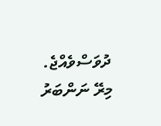ދުވަސްވެއްޖެ. މިރޭ ނަންބަރު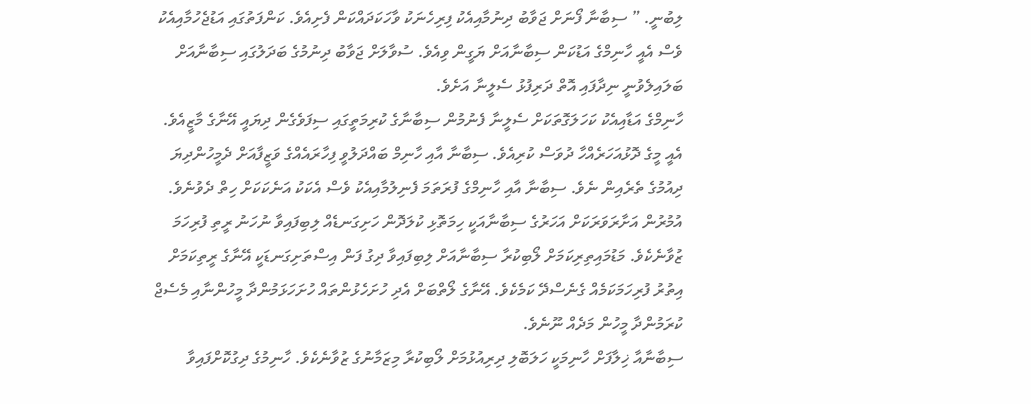ލިބުނީ. ” ސިބާނާ ފޯނަށް ޖަވާބު ދިނުމާއިއެކު ފިރިހެނަކު ވާހަކަދައްކަން ފެށިއެވެ. ކަންފަތުގައި އަޑުޖެހުމާއިއެކު ވެސް އެއީ ހާނިމްގެ އަޑުކަން ސިބާނާއަށް ޔަގީން ވިއެވެ. ސުވާލަށް ޖަވާބު ދިނުމުގެ ބަދަލުގައި ސިބާނާއަށް ބަލައިލެވުނީ ނިދާފައި އޮތް ދަރިފުޅު ސެލީނާ އަށެވެ.
ހާނިމްގެ އަޑާއިއެކު ކަހަލަގޮތަކަށް ސެލީނާ ފެނުމުން ސިބާނާގެ ކުރިމަތީގައި ސިފަވެގެން ދިޔައީ އޭނާގެ މާޒީއެވެ.
އެއީ މީގެ ދޮޅުއަހަރެއްހާ ދުވަސް ކުރިއެވެ. ސިބާނާ އާއި ހާނިމް ބައްދަލުވީ ފިހާރައެއްގެ ވަޒީފާއަށް ދެމީހުންދިޔަ ދިއުމުގެ ތެރެއިން ނެވެ. ސިބާނާ އާއި ހާނިމްގެ ފުރަތަމަ ފެނިލުމާއިއެކު ވެސް އެކަކު އަނެކަކަށް ހިތް ދެވުނެވެ.
އުމުރުން އަށާރަވަރަކަށް އަހަރުގެ ސިބާނާއަކީ ހިމަތޮޅި ކުލަދޮން ހަށިގަނޑެއް ލިބިފައިވާ ނުހަނު ރީތި ފުރިހަމަ ޒުވާނެކެވެ. މަޑުމައިތިރިކަމަށް ލޯބިކުރާ ސިބާނާއަށް ލިބިފައިވާ ދިގު ފަން އިސްތަށިގަނޑަކީ އޭނާގެ ރީތިކަމަށް އިތުރު ފުރިހަމަކަމެއް ގެނެސްދޭ ކަމެކެވެ. އޭނާގެ ލޯތްބަށް އެދި ހުށަހެޅުންތައް ހުށަހަޅަމުންދާ މީހުންނާއި މެސެޖް ކުރަމުންދާ މީހުން މަދެއް ނޫނެވެ.
ސިބާނާއާ ޚިލާފަށް ހާނިމަކީ ހަލަބޮލި ދިރިއުޅުމަށް ލޯބިކުރާ މިޒަމާނުގެ ޒުވާނެކެވެ. ހާނިމުގެ ދިގުކޮށްފައިވާ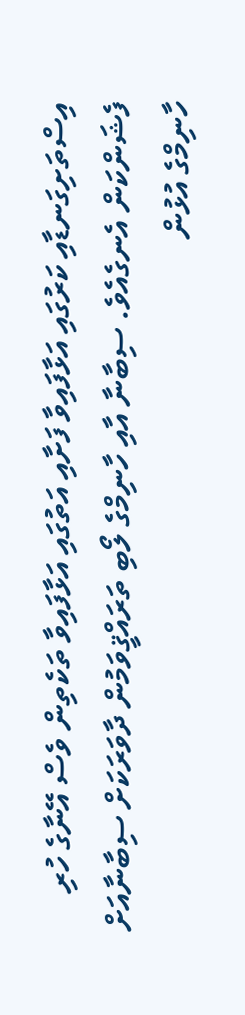އިސްތަށިގަނޑާއި ކަރުގައި އަޅާފައިވާ ފަށާއި އަތުގައި އަޅާފައިވާ ތަކެތިން ވެސް އޭނާގެ ހުރި ފެޝަންކަން އެނގެއެވެ. ސިބާނާ އާއި ހާނިމްގެ ލޯބި ތަރައްޤީވަމުން ދާވަރަކަށް ސިބާނާއަށް ހާނިމްގެ އުޅުން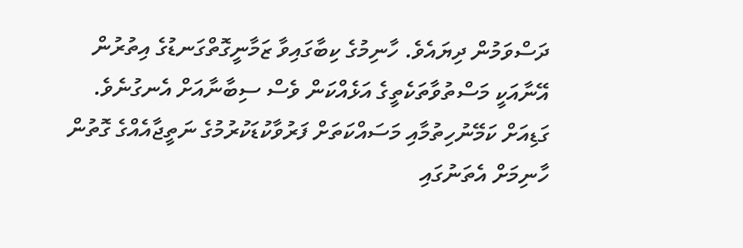ދަސްވަމުން ދިޔައެވެ. ހާނިމުގެ ކިބާގައިވާ ޒަމާނީގޮތްގަނޑުގެ އިތުރުން އޭނާއަކީ މަސްތުވާތަކެތީގެ އަޅެއްކަން ވެސް ސިބާނާއަށް އެނގުނެވެ.
ގަޑިއަށް ކަމޭނުހިތުމާއި މަސައްކަތަށް ފަރުވާކުޑަކުރުމުގެ ނަތީޖާއެއްގެ ގޮތުން ހާނިމަށް އެތަނުގައި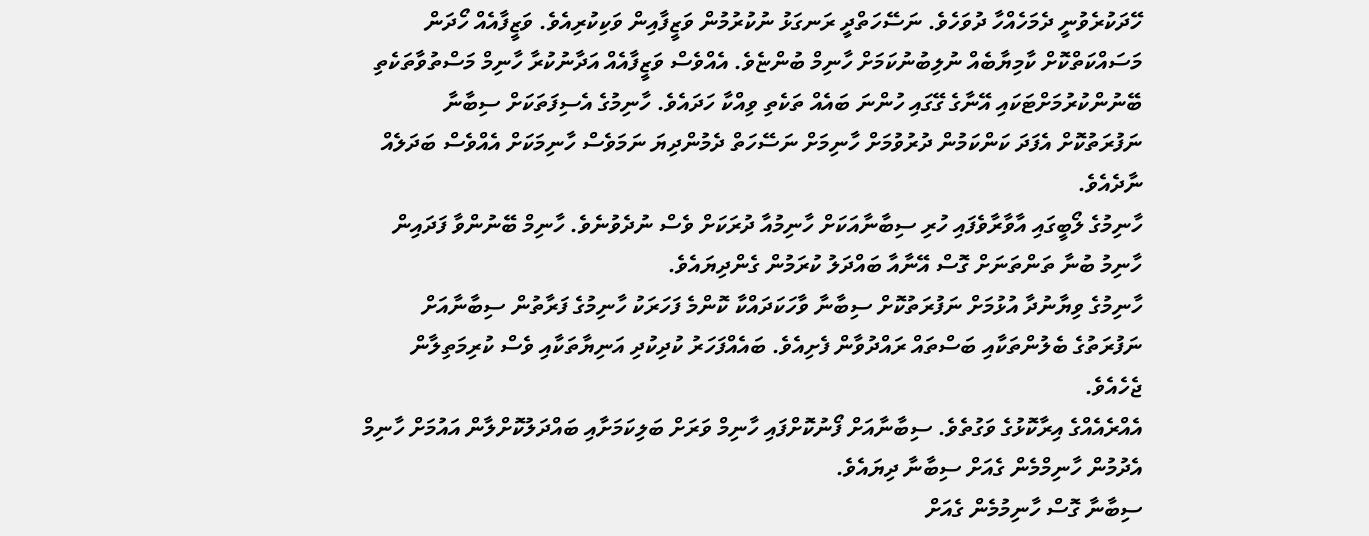ހޭދަކުރެވުނީ ދެމަހެއްހާ ދުވަހެވެ. ނަސޭހަތްދީ ރަނގަޅު ނުކުރުމުން ވަޒީފާއިން ވަކިކުރިއެވެ. ވަޒީފާއެއް ހޯދަން މަސައްކަތްކޮށް ކާމިޔާބެއް ނުލިބުނުކަމަށް ހާނިމް ބުންޏެވެ. އެއްވެސް ވަޒީފާއެއް އަދާނުކުރާ ހާނިމް މަސްތުވާތަކެތި ބޭނުންކުރުމަށްޓަކައި އޭނާގެ ގޭގައި ހުންނަ ބައެއް ތަކެތި ވިއްކާ ހަދައެވެ. ހާނިމުގެ އެސިފަތަކަށް ސިބާނާ ނަފުރަތުކޮށް އެފަދަ ކަންކަމުން ދުރުވުމަށް ހާނިމަށް ނަސޭހަތް ދެމުންދިޔަ ނަމަވެސް ހާނިމަކަށް އެއްވެސް ބަދަލެއް ނާދެއެވެ.
ހާނިމުގެ ލޯބީގައި އާވާރާވެފައި ހުރި ސިބާނާއަކަށް ހާނިމުއާ ދުރަކަށް ވެސް ނުދެވުނެވެ. ހާނިމް ބޭނުންވާ ފަދައިން ހާނިމު ބުނާ ތަންތަނަށް ގޮސް އޭނާއާ ބައްދަލު ކުރަމުން ގެންދިޔައެވެ.
ހާނިމުގެ ވިޔާނުދާ އުޅުމަށް ނަފުރަތުކޮށް ސިބާނާ ވާހަކަދައްކާ ކޮންމެ ފަހަރަކު ހާނިމުގެ ފަރާތުން ސިބާނާއަށް ނަފުރަތުގެ ބެލުންތަކާއި ބަސްތައް ރައްދުވާން ފެށިއެވެ. ބައެއްފަހަރު ކުދިކުދި އަނިޔާތަކާއި ވެސް ކުރިމަތިލާން ޖެހެއެވެ.
އެއްރެއެއްގެ އިރާކޮޅުގެ ވަގުތެވެ. ސިބާނާއަށް ފޯނުކޮށްފައި ހާނިމް ވަރަށް ބަލިކަމަށާއި ބައްދަލުކޮށްލާން އައުމަށް ހާނިމް އެދުމުން ހާނިމްމެން ގެއަށް ސިބާނާ ދިޔައެވެ.
ސިބާނާ ގޮސް ހާނިމުމެން ގެއަށް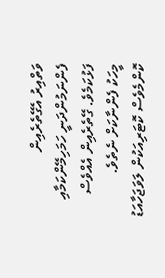ވަތްއިރު އެގޭތެރެއިން ފެންނަމުންދަނީ ހަމަހިމޭންކަމާއި ފަޅުކަމެވެ. ގޭތެރެއިން އެއްވެސް މީހަކު ފެންނާކަށް ނެތެވެ. ކޮންމެވެސް ކޮޓަރިއަކުން ލަވަޖަހާއަޑު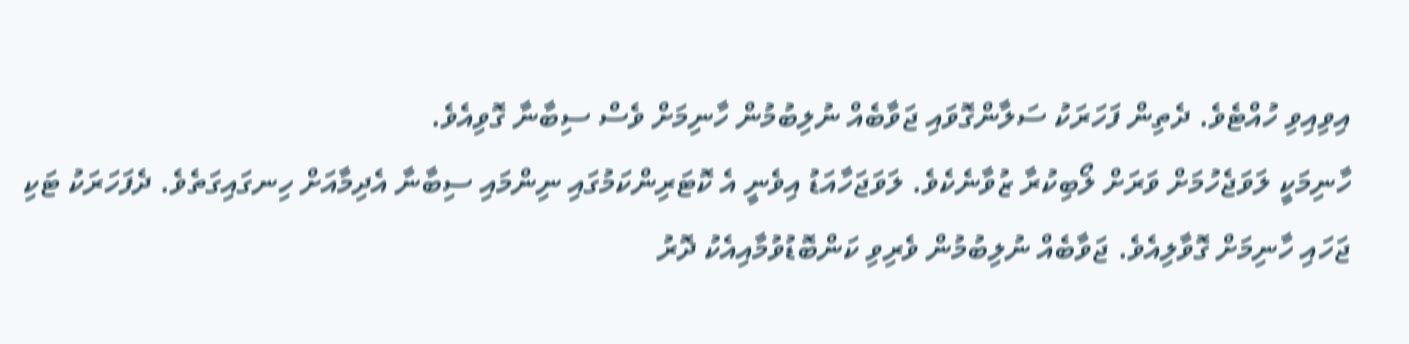އިވިއިވި ހުއްޓެވެ. ދެތިން ފަހަރަކު ސަލާންގޮވައި ޖަވާބެއް ނުލިބުމުން ހާނިމަށް ވެސް ސިބާނާ ގޮވިއެވެ.
ހާނިމަކީ ލަވަޖެހުމަށް ވަރަށް ލޯބިކުރާ ޒުވާނެކެވެ. ލަވަޖަހާއަޑު އިވެނީ އެ ކޮޓަރިންކަމުގައި ނިންމައި ސިބާނާ އެދިމާއަށް ހިނގައިގަތެވެ. ދެފަހަރަކު ޓަކި ޖަހައި ހާނިމަށް ގޮވާލިއެވެ. ޖަވާބެއް ނުލިބުމުން ވެރިވި ކަންބޮޑުވުމާއިއެކު ދޮރު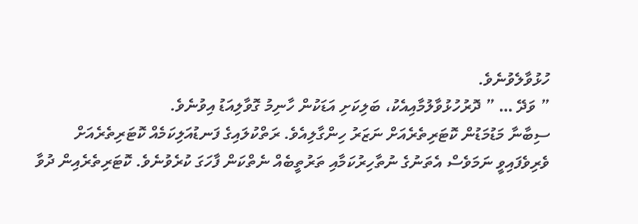ހުޅުވާލެވުނެވެ.
” ވަދޭ … ” ދޮރުހުޅުވާލުމާއިއެކު، ބަލިކަށި އަޑަކުން ހާނިމު ގޮވާލިއަޑު އިވުނެވެ.
ސިބާނާ މަޑުމަޑުން ކޮޓަރިތެރެއަށް ނަޒަރު ހިންގާލިއެވެ. ރަތްކުލައިގެ ފަނޑުއަލިކަމެއް ކޮޓަރިތެރެއަށް ވެރިވެފައިވީ ނަމަވެސް އެތަނުގެ ނުތާހިރުކަމާއި ތަރުތީބެއް ނެތްކަން ފާހަގަ ކުރެވުނެވެ. ކޮޓަރިތެރެއިން ދުވާ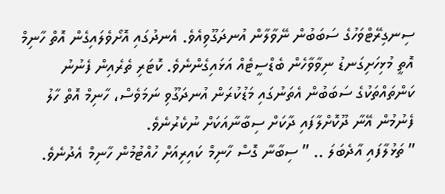ސިނގިރޭޓްވަހުގެ ސަބަބުން ނޭވާލާން އުނދަގޫވިއެވެ. އެނދުގައި އޮށޯވެލައިގެން އޮތް ހާނިމް އޮތީ މުޅިހަށިގަނޑު ނިވާވާހެން ބެޑްސީޓެއް އަޅައިގެންނެވެ. ކޮޓަރި ތެރެއިން ފެނުނު ކަންތައްތަކުގެ ސަބަބުން އެތަނުގައި މަޑުކުރަން އުނދަގޫވި ނަމަވެސް، ހާނިމް އޮތް ހާލު ފެނުމުން އޭނާ ދޫކޮށްލާފައި ދާކަށް ސިބާނާއަކަށް ނުކެރުނެވެ.
” ތަޅުލާފައި އާދެބަލަ .. ” ސިބާނާ ގޮސް ހާނިމް ކައިރިއަށް ހުއްޓުމުން ހާނިމް އެދުނެވެ.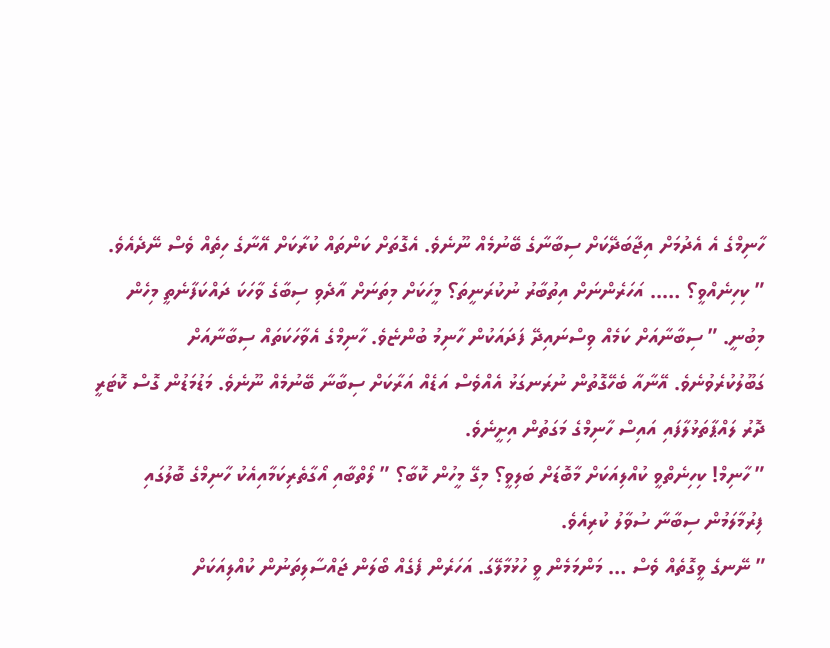ހާނިމްގެ އެ އެދުމަށް އިޖާބަދޭކަށް ސިބާނާގެ ބޭނުމެއް ނޫނެވެ. އެގޮތަށް ކަންތައް ކުރާކަށް އޭނާގެ ހިތެއް ވެސް ނޭދެއެވެ.
” ކިހިނެއްވީ؟ ….. އަހަރެންނަށް އިތުބާރު ނުކުރަނީތަ؟ މީހަކަށް މިތަނަށް އާދެވި ސިބާގެ ވާހަކަ ދައްކަފާނެތީ މިހެން މިބުނީ. ” ސިބާނާއަށް ކަމެއް ވިސްނައިދޭ ފަދައަކުން ހާނިމު ބުންޏެވެ. ހާނިމްގެ އެވާހަކަތައް ސިބާނާއަށް ގަބޫލުކުރެވުނެވެ. އޭނާއާ ބެހޭގޮތުން ނުރަނގަޅު އެއްވެސް އަޑެއް އަރާކަށް ސިބާނާ ބޭނުމެއް ނޫނެވެ. މަޑުމަޑުން ގޮސް ކޮޓަރީ ދޮރު ލައްޕާތަޅުލާފައި އައިސް ހާނިމްގެ މަގަތުން އިށީނެވެ.
” ހާނިމް! ކިހިނެތްވީ ކުއްލިއަކަށް މާބޮޑަށް ބަލިވީ؟ މިގޭ މީހުން ކޮބާ؟ ” ލޯތްބާއި އޯގާތެރިކަމާއިއެކު ހާނިމްގެ ބޮލުގައި ފިރުމާލަމުން ސިބާނާ ސުވާލު ކުރިއެވެ.
” ނޭނގެ ވީގޮތެއް ވެސް … މަންމަމެން ވީ ހުޅުމާލޭގަ. އަހަރެން ފެގެއް ބޯލަން ޖައްސާލިތަނުން ކުއްލިއަކަށް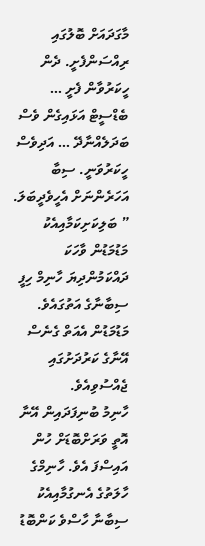މާގަދައަށް ބޮލުގައި ރިއްސަންފެށީ. ދެން ހީކަރުވާން ފެށީ … ބެޑްސީޓް އަޅައިގެން ވެސް ބަދަލެއްނާދޭ … އަދިވެސް ހީކަރުވަނީ. ސިބާ އަހަރެންނަށް އެހީވެދީބަލަ. ” ބަލިކަށިކަމާއިއެކު މަޑުމަޑުން ވާހަކަ ދައްކަމުންދިޔަ ހާނިމް ހިފީ ސިބާނާގެ އަތުގައެވެ. މަޑުމަޑުން އެއަތް ގެނެސް އޭނާގެ ކަރުދަށުގައި ޖެއްސުވިއެވެ.
ހާނިމު ބުނިފަދައިން އޭނާ އޮތީ ވަރަށްބޮޑަށް ހުން އައިސްފަ އެވެ. ހާނިމްގެ ހާލަތުގެ އެނގުމާއިއެކު ސިބާނާ ހާސްވެ ކަންބޮޑު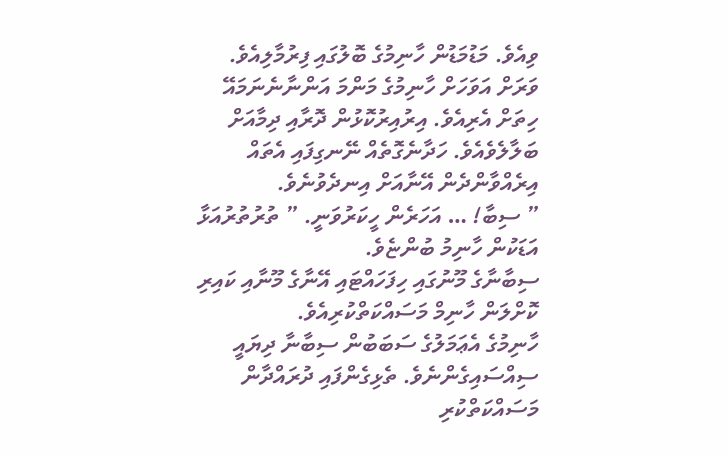ވިއެވެ. މަޑުމަޑުން ހާނިމުގެ ބޮލުގައި ފިރުމާލިއެވެ. ވަރަށް އަވަހަށް ހާނިމުގެ މަންމަ އަންނާނެނަމައޭ ހިތަށް އެރިއެވެ. އިރުއިރުކޮޅުން ދޮރާއި ދިމާއަށް ބަލާލެވެއެވެ. ހަދާނެގޮތެއް ނޭނގިފައި އެތައް އިރެއްވާންދެން އޭނާއަށް އިނދެވުނެވެ.
” ސިބާ! … އަހަރެން ހީކަރުވަނީ. ” ތުރުތުރުއަޅާ އަޑަކުން ހާނިމު ބުންޏެވެ.
ސިބާނާގެ މޫނުގައި ހިފަހައްޓައި އޭނާގެ މޫނާއި ކައިރި ކޮށްލަން ހާނިމް މަސައްކަތްކުރިއެވެ.
ހާނިމުގެ އެޢަމަލުގެ ސަބަބުން ސިބާނާ ދިޔައީ ސިއްސައިގެންނެވެ. ތެޅިގެންފައި ދުރައްދާން މަސައްކަތްކުރި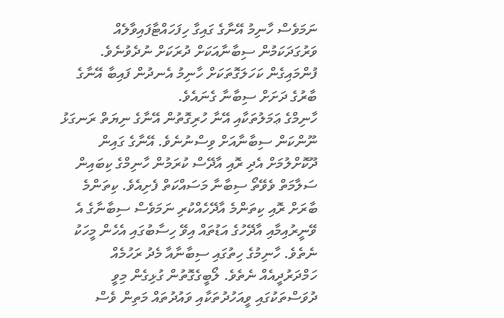ނަމަވެސް ހާނިމު އޭނާގެ ގައިގާ ހިފަހައްޓާފައިވާލެއް ވަރުގަދަކަމުން ސިބާނާއަކަށް ދުރަކަށް ނުދެވުނެވެ. ފުންމައިގެން ކަހަލަގޮތަކަށް ހާނިމު އެނދުން ފައިބާ އޭނާގެ ބާރުގެ ދަށަށް ސިބާނާ ގެނައެވެ.
ހާނިމްގެ ޢަމަލުތަކާއި އޭނާ ހުރިގޮތުން އޭނާގެ ނިޔަތް ރަނގަޅު ނޫންކަން ސިބާނާއަށް ވިސްނުނެވެ. އޭނާގެ ގައިން ދޫކޮށްލުމަށް އެދި ރޮއި އާދޭސް ކުރަމުން ހާނިމްގެ ކިބައިން ސަލާމަތް ވެވޭތޯ ސިބާނާ މަސައްކަތް ފެށިއެވެ. ކިތަންމެ ބާރަށް ރޮއި ކިތަންމެ އާދޭހެއްކުރި ނަމަވެސް ސިބާނާގެ އެ ވޭނީރުއިމާއި އާދޭހުގެ އަޑުތައް އިވޭ ހިސާބުގައި އެހެން މީހަކު ނެތެވެ. ހާނިމުގެ ހިތުގައި ސިބާނާއާ މެދު ރަހުމެއް ހަމްދަރުދީއެއް ނެތެވެ. ލޯބީގެގޮތުން ގުޅިގެން މިވީ ދުވަސްތަކުގައި ވީއަހުދުތަކާއި ވައުދުތައް މަތިން ވެސް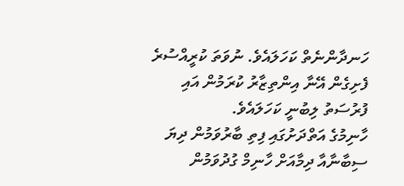ހަނދާންނެތް ކަހަލައެވެ. ނުވަތަ ކުރީއްސުރެ ފެށިގެން އޭނާ އިންތިޒާރު ކުރަމުން އައި ފުރުސަތު ލިބުނީ ކަހަލައެވެ.
ހާނިމުގެ އަތްދަށުގައި ފިތި ބާރުވަމުން ދިޔަ ސިބާނާއާ ދިމާއަށް ހާނިމް ގުދުވަމުން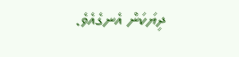ދިޔަކަން އެނގެއެވެ.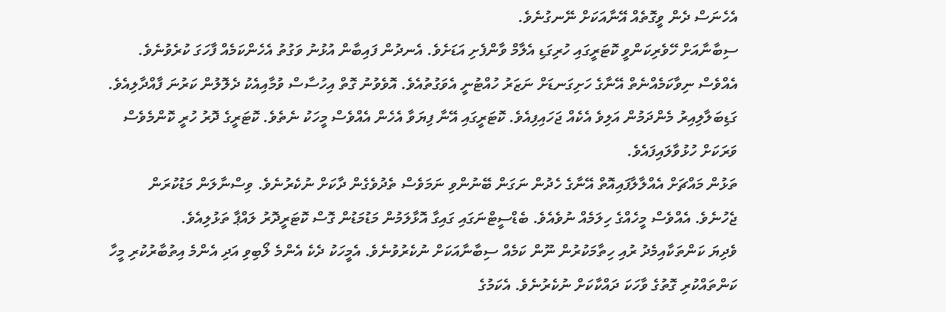އެހެނަސް ދެން ވީގޮތެއް އޭނާއަކަށް ނޭނގުނެވެ.
ސިބާނާއަށް ހޭވެރިކަންވީ ކޮޓަރީގައި ހުރިގަޑި އެލާމް ވާންފެށި އަޑަށެވެ. އެނދުން ފައިބާން އުޅުނު ވަގުތު އެހެންކަމެއް ފާހަގަ ކުރެވުނެވެ. އެއްވެސް ނިވާކަމެއްނެތް އޭނާގެ ހަށިގަނޑަށް ނަޒަރު ހުއްޓުނީ އެވަގުތުއެވެ. އޮވެވުނު ގޮތް އިހުސާސް ވުމާއިއެކު ދެލޮލުން ކަރުނަ ފާއްދާލިއެވެ.
ގަޑިބަލާލިއިރު މެންދަމުން އަލިވެ އެކެއް ޖަހައިފިއެވެ. ކޮޓަރީގައި އޭނާ ފިޔަވާ އެހެން އެއްވެސް މީހަކު ނެތެވެ. ކޮޓަރީގެ ދޮރު ހުރީ ކޮންމެވެސް ވަރަކަށް ހުޅުވާލައިފައެވެ.
ތަޅުން މައްޗަށް އެއްލާލާފައިއޮތް އޭނާގެ ހެދުން ނަގަން ބޭނުންވި ނަމަވެސް ތެދުވެގެން ދާކަށް ނުކެރުނެވެ. ވިސްނާލަން މަޑުކުރަން ޖެހުނެވެ. އެއްވެސް މީހެއްގެ ހިލަމެއް ނުވެއެވެ. ބެޑްސީޓްނަގައި ގައިގާ އޮޅާލަމުން މަޑުމަޑުން ގޮސް ކޮޓަރީދޮރު ލައްޕާ ތަޅުލިއެވެ.
ވެދިޔަ ކަންތަކާއިމެދު ރުއި ހިތާމަކުރުން ނޫން ކަމެއް ސިބާނާއަކަށް ނުކެރުވުނެވެ. އެމީހަކު ދެކެ އެންމެ ލޯބިވި އަދި އެންމެ އިތުބާރުކުރި މީހާ ކަންތައްކުރި ގޮތުގެ ވާހަކަ ދައްކާކަށް ނުކެރުނެވެ. އެކަމުގެ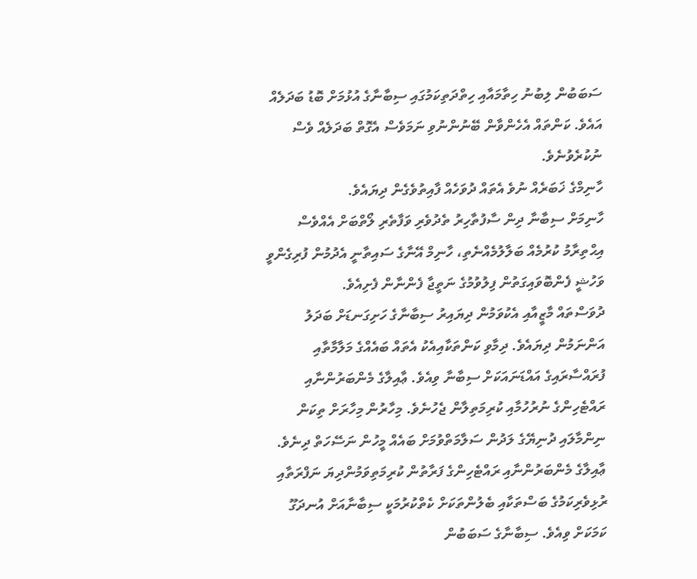ސަބަބުން ލިބުނު ހިތާމައާއި ހިތްދަތިކަމުގައި ސިބާނާގެ އުޅުމަށް ބޮޑު ބަދަލެއް އައެވެ. ކަންތައް އެހެންވާން ބޭނުންނުވި ނަމަވެސް އެގޮތް ބަދަލެއް ވެސް ނުކުރެވުނެވެ.
ހާނިމްގެ ޚަބަރެއް ނުވެ އެތައް ދުވަހެއް ފާއިތުވެގެން ދިޔައެވެ.
ހާނިމަށް ސިބާނާ ދިން ސާފުތާހިރު ތެދުވެރި ވަފާތެރި ލޯތްބަށް އެއްވެސް އިޙްތިރާމު ކުރުމެއް ބަލާލުމެއްނެތި، ހާނިމް އޭނާގެ ސައިތާނީ އެދުމުން ފުރިގެންވީ ވަހުޝީ ފެންބޮވައިގަތުން ފިލުވުމުގެ ނަތީޖާ ފެންނާން ފެށިއެވެ.
ދުވަސްތައް މާޒީއާއި އެކުވަމުން ދިޔައިރު ސިބާނާގެ ހަށިގަނޑަށް ބަދަލު އަންނަމުން ދިޔައެވެ. ދިމާވި ކަންތަކާއިއެކު އެތައް ބައެއްގެ މަލާމާތާއި ފުރައްސާރައިގެ އައްޑަނައަކަށް ސިބާނާ ވިއެވެ. ޢާއިލާގެ މެންބަރުންނާއި ރައްޓެހިންގެ ނުރުހުމާއި ކުރިމަތިލާން ޖެހުނެވެ. މިހާރުން މިހާރަށް ތިކަން ނިންމާލައި ދުނިޔޭގެ ލަދުން ސަލާމަތްވުމަށް ބައެއް މީހުން ނަސޭހަތް ދިނެވެ.
ޢާއިލާގެ މެންބަރުންނާއި ރައްޓެހިންގެ ފަރާތުން ކުރިމަތިވަމުންދިޔަ ނަފްރަތާއި ރުޅިވެރިކަމުގެ ބަސްތަކާއި ބެލުންތަކަށް ކެތްކުރުމަކީ ސިބާނާއަށް އުނދަގޫ ކަމަކަށް ވިއެވެ. ސިބާނާގެ ސަބަބުން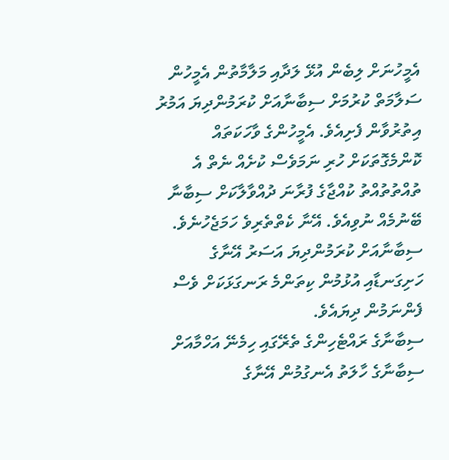އެމީހުނަށް ލިބެން އުޅޭ ލަދާއި މަލާމާތުން އެމީހުން ސަލާމަތް ކުރުމަށް ސިބާނާއަށް ކުރަމުންދިޔަ އަމުރު އިތުރުވާން ފެށިއެވެ. އެމީހުންގެ ވާހަކަތައް ކޮންމެގޮތަކަށް ހުރި ނަމަވެސް ކުށެއް ނެތް އެ ތުއްތުތުއްތު ކުއްޖާގެ ފުރާނަ ދުއްވާލާކަށް ސިބާނާ ބޭނުމެއް ނުވިއެވެ. އޭނާ ކެތްތެރިވެ ހަމަޖެހުނެވެ.
ސިބާނާއަށް ކުރަމުންދިޔަ އަސަރު އޭނާގެ ހަށިގަނޑާއި އުޅުމުން ކިތަންމެ ރަނގަޅަކަށް ވެސް ފެންނަމުން ދިޔައެވެ.
ސިބާނާގެ ރައްޓެހިންގެ ތެރޭގައި ހިމެނޭ އަހްމާއަށް ސިބާނާގެ ހާލަތު އެނގުމުން އޭނާގެ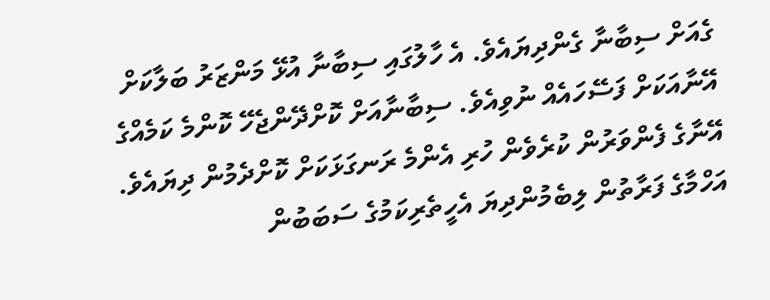ގެއަށް ސިބާނާ ގެންދިޔައެވެ. އެ ހާލުގައި ސިބާނާ އުޅޭ މަންޒަރު ބަލާކަށް އޭނާއަކަށް ފަސޭހައެއް ނުވިއެވެ. ސިބާނާއަށް ކޮށްދޭންޖެހޭ ކޮންމެ ކަމެއްގެ އޭނާގެ ފެންވަރުން ކުރެވެން ހުރި އެންމެ ރަނގަޅަކަށް ކޮށްދެމުން ދިޔައެވެ. އަހްމާގެ ފަރާތުން ލިބެމުންދިޔަ އެހީތެރިކަމުގެ ސަބަބުން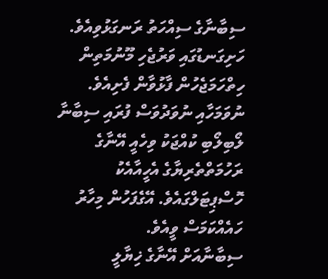ސިބާނާގެ ސިއްހަތު ރަނގަޅުވިއެވެ. ހަށިގަނޑުގައި ވަރުޖެހި މޫނުމަތިން ހިތްހަމަޖެހުން ފާޅުވާން ފެށިއެވެ.
ނުވަމަހާއި ނުވަދުވަސް ފުރައި ސިބާނާ ލޯބިލޯބި ކުއްޖަކު ވިހެއީ އޭނާގެ ރަހުމަތްތެރިޔާގެ އެހީއާއެކު ހޮސްޕިޓަލްގައެވެ. އޭގެފަހުން މިހާރު ހައެއްކަމަސް ވީއެވެ.
ސިބާނާއަށް އޭނާގެ ޚިޔާލީ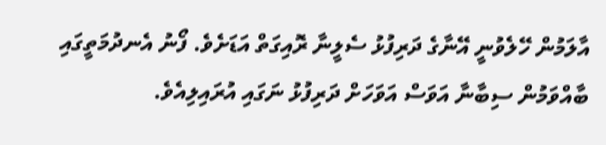އާލަމުން ހޭލެވުނީ އޭނާގެ ދަރިފުޅު ސެލީނާ ރޮއިގަތް އަޑަށެވެ. ފޯނު އެނދުމަތީގައި ބާއްވަމުން ސިބާނާ އަވަސް އަވަހަށް ދަރިފުޅު ނަގައި އުރައިލިއެވެ.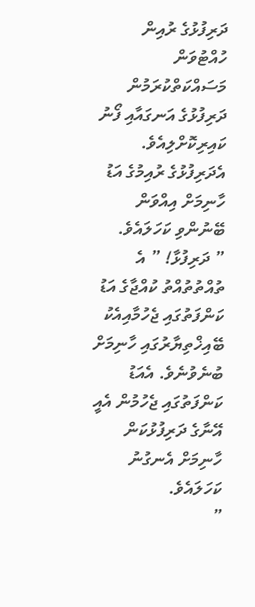ދަރިފުޅުގެ ރުއިން ހުއްޓުވަން މަސައްކަތްކުރަމުން ދަރިފުޅުގެ އަނގައާއި ފޯނު ކައިރިކޮށްލިއެވެ. އެދަރިފުޅުގެ ރުއިމުގެ އަޑު ހާނިމަށް އިއްވަން ބޭނުންވި ކަހަލައެވެ.
” ދަރިފުޅާ! ” އެ ތުއްތުތުއްތު ކުއްޖާގެ އަޑު ކަންފަތުގައި ޖެހުމާއިއެކު ބޭއިޚްތިޔާރުގައި ހާނިމަށް ބުނެވުނެވެ. އެއަޑު ކަންފަތުގައި ޖެހުމުން އެއީ އޭނާގެ ދަރިފުޅުކަން ހާނިމަށް އެނގުނު ކަހަލައެވެ.
”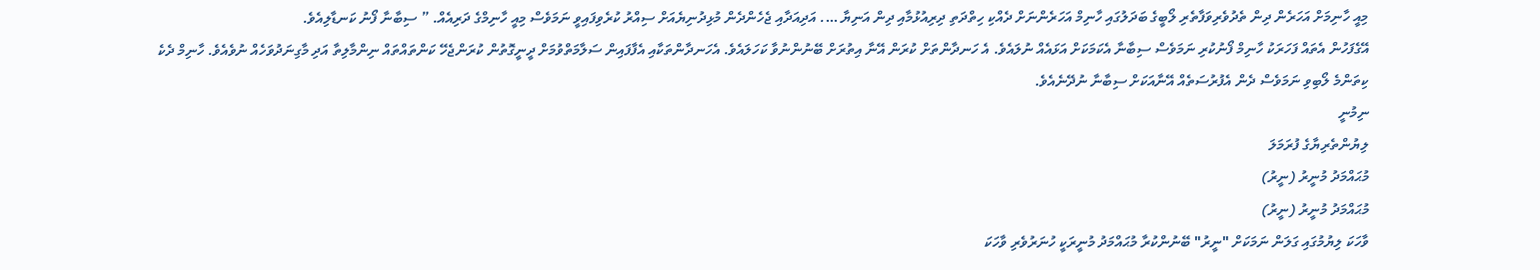މިއީ ހާނިމަށް އަހަރެން ދިން ތެދުވެރިވަފާތެރި ލޯބީގެ ބަދަލުގައި ހާނިމް އަހަރެންނަށް ދެއްކި ހިތްދަތި ދިރިއުޅުމާއި ދިން އަނިޔާ …. އަދިއަދާއި ޖެހެންދެން މުޅިދުނިޔެއަށް ސިއްރު ކުރެވިފައިވީ ނަމަވެސް މިއީ ހާނިމްގެ ދަރިއެއް. ” ސިބާނާ ފޯނު ކަނޑާލިއެވެ.
އޭގެފަހުން އެތައް ފަހަރަކު ހާނިމް ފޯނުކުރި ނަމަވެސް ސިބާނާ އެކަމަކަށް އަޅައެއް ނުލައެވެ. އެ ހަނދާންތަށް ކުރަން އޭނާ އިތުރަށް ބޭނުންނުވާ ކަހަލައެވެ. އެހަނދާންތަކާއި އެފާފައިން ސަލާމަތްވުމަށް ދީނީގޮތުން ކުރަންޖެހޭ ކަންތައްތައް ނިންމާލިތާ އަދި މާގިނަދުވަހެއް ނުވެއެވެ. ހާނިމް ދެކެ ކިތަންމެ ލޯބިވި ނަމަވެސް ދެން އެފުރުސަތެއް އޭނާއަކަށް ސިބާނާ ނުދޭނެއެވެ.
ނިމުނީ
ލިޔުންތެރިޔާގެ ފުރަމަލަ
މުޙައްމަދު މުނީރު (ނީރު)
މުޙައްމަދު މުނީރު (ނީރު)
ވާހަކަ ލިޔުމުގައި ގަލަން ނަމަކަށް "ނީރު" ބޭނުންކުރާ މުޙައްމަދު މުނީރަކީ ހުނަރުވެރި ވާހަކަ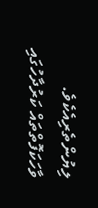ލިޔުންތެރިއެކެވެ. ވާހަކަފޮތްތައް ކަރުދާހުގައި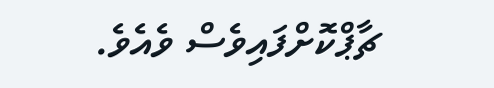ޗާޕްކޮށްފައިވެސް ވެއެވެ.